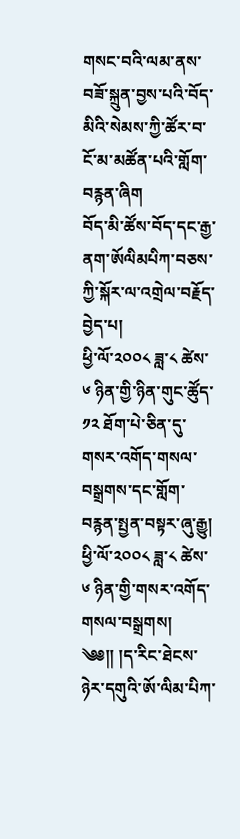གསང་བའི་ལམ་ནས་བཟོ་སྐྲུན་བྱས་པའི་བོད་མིའི་སེམས་ཀྱི་ཚོར་བ་ངོ་མ་མཚོན་པའི་གློག་བརྙན་ཞིག
བོད་མི་ཚོས་བོད་དང་རྒྱ་ནག་ཨོལིམཔིཀ་བཅས་ཀྱི་སྐོར་ལ་འགྲེལ་བརྗོད་བྱེད་པ།
ཕྱི་ལོ་༢༠༠༨ ཟླ་༨ ཚེས་༦ ཉིན་གྱི་ཉིན་གུང་ཚོུད་༡༢ ཐོག་པེ་ཅིན་དུ་གསར་འགོད་གསལ་བསྒྲགས་དང་གློག་བརྙན་སྤྱན་བསྟར་ཞུ་རྒྱུ།
ཕྱི་ལོ་༢༠༠༨ ཟླ་༨ ཚེས་༦ ཉིན་གྱི་གསར་འགོད་གསལ་བསྒྲགས།
༄༅།། །ད་རིང་ཐེངས་ཉེར་དགུའི་ཨོ་ལིམ་པིཀ་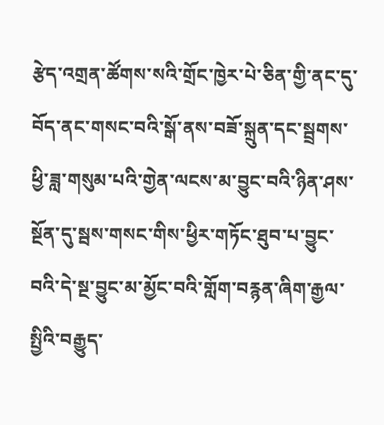རྩེད་འགྲན་ཚོགས་སའི་གྲོང་ཁྱེར་པེ་ཅིན་གྱི་ནང་དུ་བོད་ནང་གསང་བའི་སྒོ་ནས་བཟོ་སྐྲུན་དང་སྦྲགས་ཕྱི་ཟླ་གསུམ་པའི་གྱེན་ལངས་མ་བྱུང་བའི་ཉིན་ཤས་སྔོན་དུ་སྦས་གསང་གིས་ཕྱིར་གཏོང་ཐུབ་པ་བྱུང་བའི་དེ་སྔ་བྱུང་མ་མྱོང་བའི་གློག་བརྙན་ཞིག་རྒྱལ་སྤྱིའི་བརྒྱུད་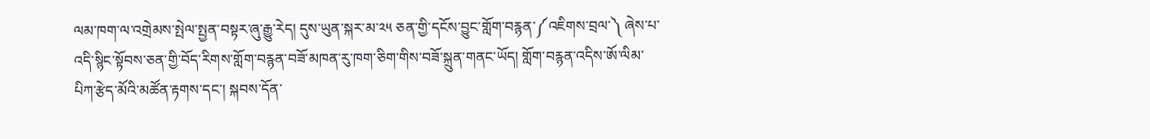ལམ་ཁག་ལ་འགྲེམས་སྤེལ་སྤྱན་བསྟར་ཞུ་རྒྱུ་རེད། དུས་ཡུན་སྐར་མ་༢༥ ཅན་གྱི་དངོས་བྱུང་གློག་བརྙན་༼འཇིགས་བྲལ་༽ ཞེས་པ་འདི་སྙིང་སྟོབས་ཅན་གྱི་བོད་རིགས་གློག་བརྙན་བཟོ་མཁན་རུ་ཁག་ཅིག་གིས་བཟོ་སྐྲུན་གནང་ཡོད། གློག་བརྙན་འདིས་ཨོ་ལིམ་པིཀ་རྩེད་མོའི་མཚོན་རྟགས་དང་། སྐབས་དོན་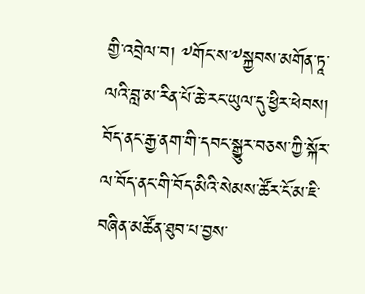གྱི་འབྲེལ་བ། ༸གོང་ས་༸སྐྱབས་མགོན་ཏཱ་ལའི་བླ་མ་རིན་པོ་ཆེ་རང་ཡུལ་དུ་ཕྱིར་ཕེབས། བོད་ནང་རྒྱ་ནག་གི་དབང་སྒྱུར་བཅས་ཀྱི་སྐོར་ལ་བོད་ནང་གི་བོད་མིའི་སེམས་ཚོར་ངོ་མ་ཇི་བཞིན་མཚོན་ཐུབ་པ་བྱས་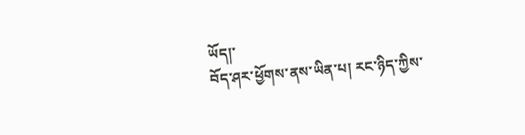ཡོད།་
བོད་ཤར་ཕྱོགས་ནས་ཡིན་པ། རང་ཉིད་ཀྱིས་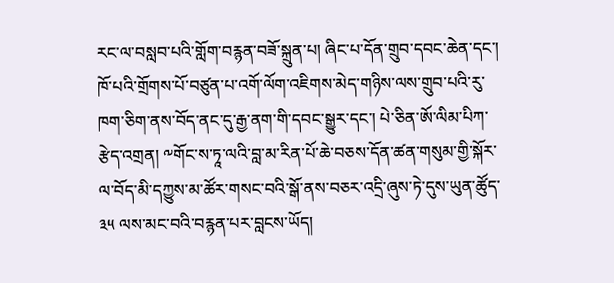རང་ལ་བསླབ་པའི་གློག་བརྙན་བཟོ་སྐྲུན་པ། ཞིང་པ་དོན་གྲུབ་དབང་ཆེན་དང་། ཁོ་པའི་གྲོགས་པོ་བཙུན་པ་འགོ་ལོག་འཇིགས་མེད་གཉིས་ལས་གྲུབ་པའི་རུ་ཁག་ཅིག་ནས་བོད་ནང་དུ་རྒྱ་ནག་གི་དབང་སྒྱུར་དང་། པེ་ཅིན་ཨོ་ལིམ་པིཀ་རྩེད་འགྲན། ༸གོང་ས་ཏཱ་ལའི་བླ་མ་རིན་པོ་ཆེ་བཅས་དོན་ཚན་གསུམ་གྱི་སྐོར་ལ་བོད་མི་དཀྱུས་མ་ཚོར་གསང་བའི་སྒོ་ནས་བཅར་འདྲི་ཞུས་ཏེ་དུས་ཡུན་ཚོུད་༣༥ ལས་མང་བའི་བརྙན་པར་བླངས་ཡོད།